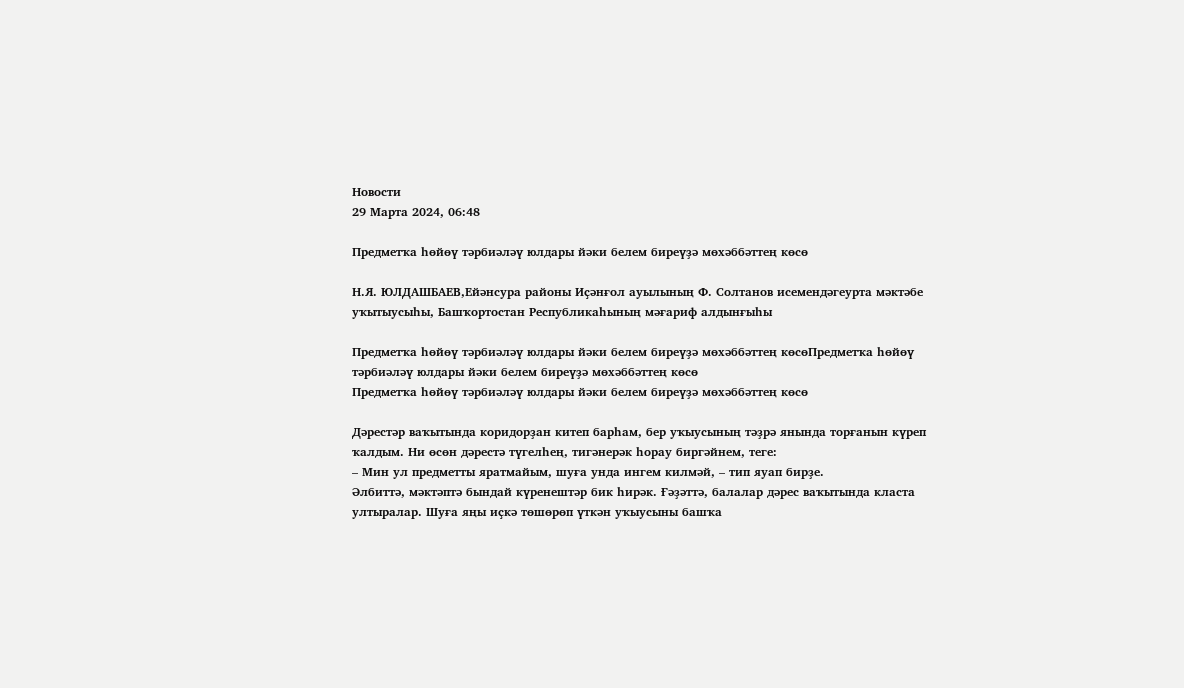Новости
29 Марта 2024, 06:48

Предметҡа һөйөү тәрбиәләү юлдары йәки белем биреүҙә мөхәббәттең көсө

Н.Я. ЮЛДАШБАЕВ,Ейәнсура районы Иҫәнғол ауылының Ф. Солтанов исемендәгеурта мәктәбе уҡытыусыһы, Башҡортостан Республикаһының мәғариф алдынғыһы

Предметҡа һөйөү тәрбиәләү юлдары йәки белем биреүҙә мөхәббәттең көсөПредметҡа һөйөү тәрбиәләү юлдары йәки белем биреүҙә мөхәббәттең көсө
Предметҡа һөйөү тәрбиәләү юлдары йәки белем биреүҙә мөхәббәттең көсө

Дәрестәр ваҡытында коридорҙан китеп барһам, бер уҡыусының тәҙрә янында торғанын күреп ҡалдым. Ни өсөн дәрестә түгелһең, тигәнерәк һорау биргәйнем, теге:
– Мин ул предметты яратмайым, шуға унда ингем килмәй, – тип яуап бирҙе.
Әлбиттә, мәктәптә бындай күренештәр бик һирәк. Ғәҙәттә, балалар дәрес ваҡытында класта ултыралар. Шуға яңы иҫкә төшөрөп үткән уҡыусыны башҡа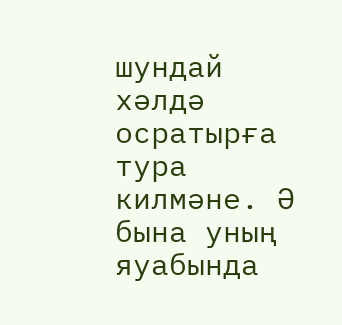шундай
хәлдә осратырға тура килмәне. Ә бына уның яуабында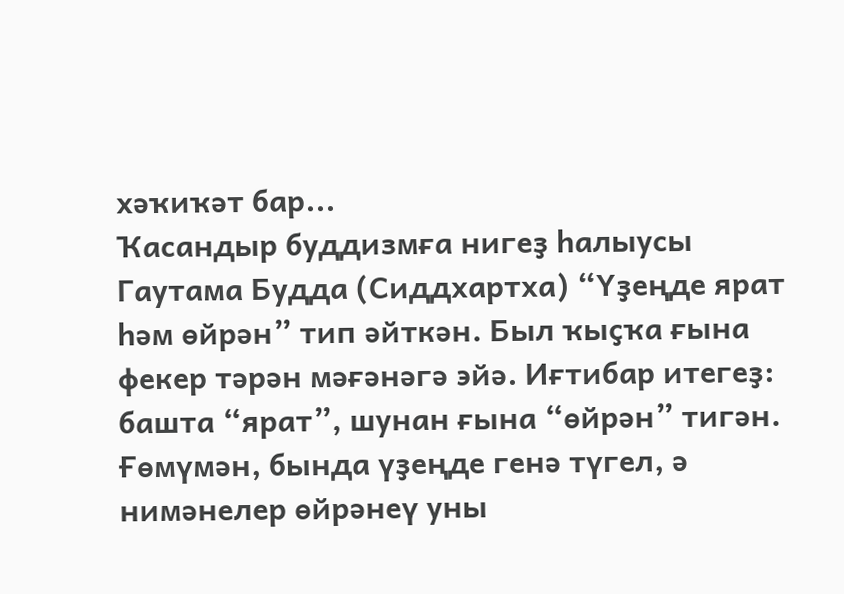хәҡиҡәт бар...
Ҡасандыр буддизмға нигеҙ һалыусы Гаутама Будда (Сиддхартха) “Үҙеңде ярат һәм өйрән” тип әйткән. Был ҡыҫҡа ғына фекер тәрән мәғәнәгә эйә. Иғтибар итегеҙ: башта “ярат”, шунан ғына “өйрән” тигән. Ғөмүмән, бында үҙеңде генә түгел, ә нимәнелер өйрәнеү уны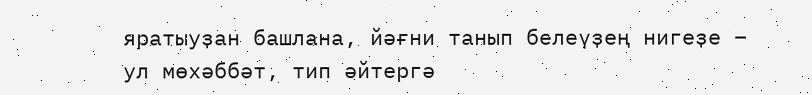яратыуҙан башлана, йәғни танып белеүҙең нигеҙе – ул мөхәббәт, тип әйтергә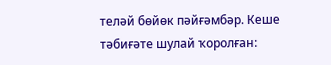теләй бөйөк пәйғәмбәр. Кеше тәбиғәте шулай ҡоролған: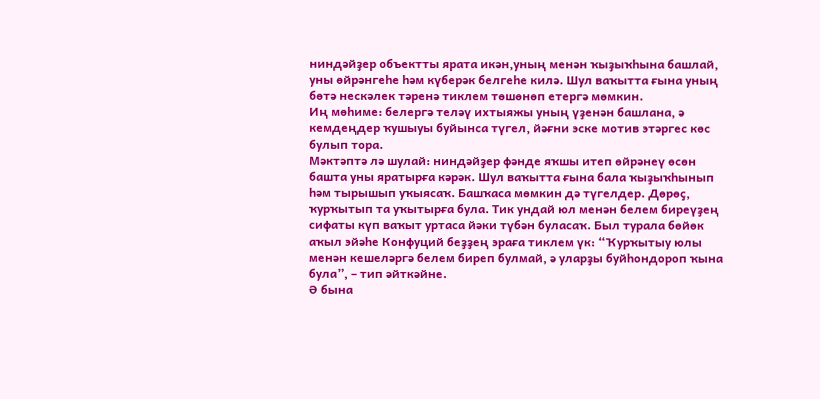ниндәйҙер объектты ярата икән,уның менән ҡыҙыҡһына башлай, уны өйрәнгеһе һәм күберәк белгеһе килә. Шул ваҡытта ғына уның бөтә нескәлек тәренә тиклем төшөнөп етергә мөмкин.
Иң мөһиме: белергә теләү ихтыяжы уның үҙенән башлана, ә кемдеңдер ҡушыуы буйынса түгел, йәғни эске мотив этәргес көс булып тора.
Мәктәптә лә шулай: ниндәйҙер фәнде яҡшы итеп өйрәнеү өсөн башта уны яратырға кәрәк. Шул ваҡытта ғына бала ҡыҙыҡһынып һәм тырышып уҡыясаҡ. Башҡаса мөмкин дә түгелдер. Дөрөҫ, ҡурҡытып та уҡытырға була. Тик ундай юл менән белем биреүҙең сифаты күп ваҡыт уртаса йәки түбән буласаҡ. Был турала бөйөк аҡыл эйәһе Конфуций беҙҙең эраға тиклем үк: “Ҡурҡытыу юлы менән кешеләргә белем биреп булмай, ә уларҙы буйһондороп ҡына була”, – тип әйткәйне.
Ә бына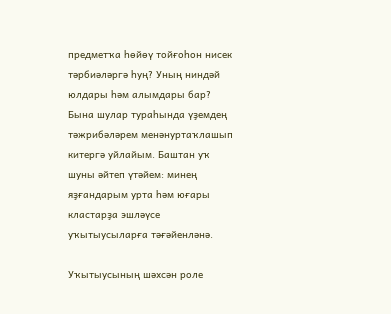предметҡа һөйөү тойғоһон нисек тәрбиәләргә һуң? Уның ниндәй юлдары һәм алымдары бар? Бына шулар тураһында үҙемдең тәжрибәләрем менәнуртаҡлашып китергә уйлайым. Баштан уҡ шуны әйтеп үтәйем: минең яҙғандарым урта һәм юғары кластарҙа эшләүсе уҡытыусыларға тәғәйенләнә.

Уҡытыусының шәхсән роле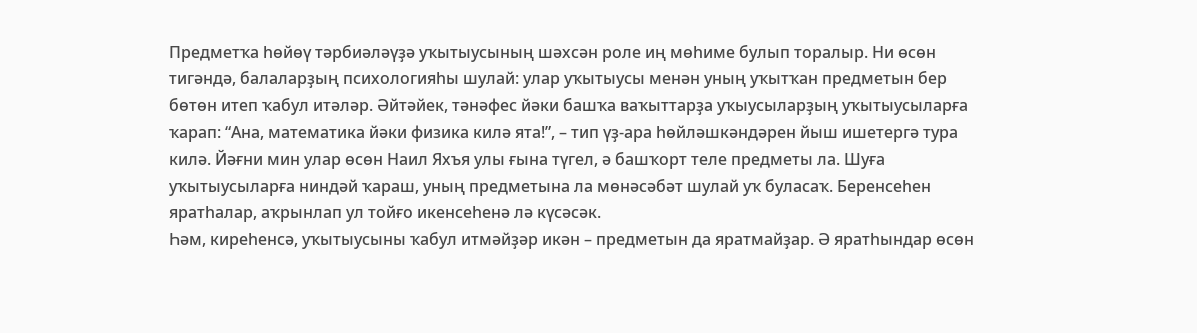Предметҡа һөйөү тәрбиәләүҙә уҡытыусының шәхсән роле иң мөһиме булып торалыр. Ни өсөн тигәндә, балаларҙың психологияһы шулай: улар уҡытыусы менән уның уҡытҡан предметын бер бөтөн итеп ҡабул итәләр. Әйтәйек, тәнәфес йәки башҡа ваҡыттарҙа уҡыусыларҙың уҡытыусыларға ҡарап: “Ана, математика йәки физика килә ята!”, – тип үҙ-ара һөйләшкәндәрен йыш ишетергә тура килә. Йәғни мин улар өсөн Наил Яхъя улы ғына түгел, ә башҡорт теле предметы ла. Шуға уҡытыусыларға ниндәй ҡараш, уның предметына ла мөнәсәбәт шулай уҡ буласаҡ. Беренсеһен яратһалар, аҡрынлап ул тойғо икенсеһенә лә күсәсәк.
Һәм, киреһенсә, уҡытыусыны ҡабул итмәйҙәр икән – предметын да яратмайҙар. Ә яратһындар өсөн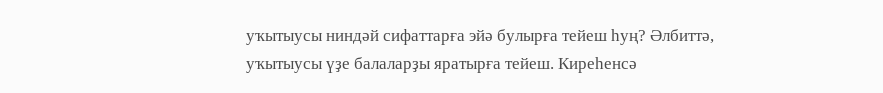уҡытыусы ниндәй сифаттарға эйә булырға тейеш һуң? Әлбиттә, уҡытыусы үҙе балаларҙы яратырға тейеш. Киреһенсә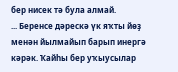бер нисек тә була алмай.
... Беренсе дәрескә үк яҡты йөҙ менән йылмайып барып инергә кәрәк. Ҡайһы бер уҡыусылар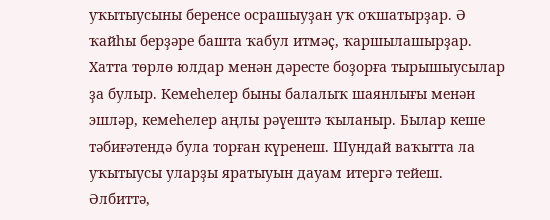уҡытыусыны беренсе осрашыуҙан уҡ оҡшатырҙар. Ә ҡайһы берҙәре башта ҡабул итмәҫ, ҡаршылашырҙар. Хатта төрлө юлдар менән дәресте боҙорға тырышыусылар ҙа булыр. Кемеһелер быны балалыҡ шаянлығы менән эшләр, кемеһелер аңлы рәүештә ҡыланыр. Былар кеше тәбиғәтендә була торған күренеш. Шундай ваҡытта ла уҡытыусы уларҙы яратыуын дауам итергә тейеш.
Әлбиттә,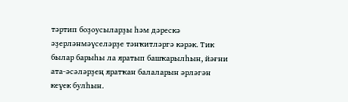тәртип боҙоусыларҙы һәм дәрескә әҙерләнмәүселәрҙе тәнҡитләргә кәрәк. Тик былар барыһы ла яратып башҡарылһын, йәғни ата-әсәләрҙең яратҡан балаларын әрләгән кеүек булһын.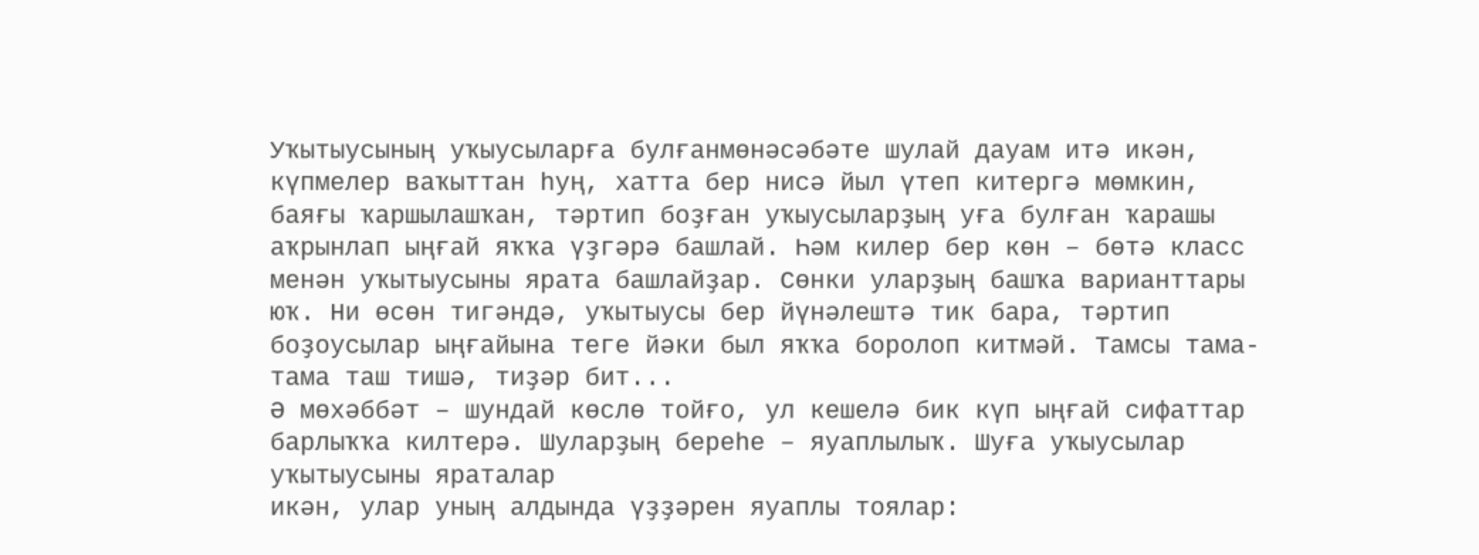Уҡытыусының уҡыусыларға булғанмөнәсәбәте шулай дауам итә икән, күпмелер ваҡыттан һуң, хатта бер нисә йыл үтеп китергә мөмкин, баяғы ҡаршылашҡан, тәртип боҙған уҡыусыларҙың уға булған ҡарашы аҡрынлап ыңғай яҡҡа үҙгәрә башлай. Һәм килер бер көн – бөтә класс менән уҡытыусыны ярата башлайҙар. Сөнки уларҙың башҡа варианттары юҡ. Ни өсөн тигәндә, уҡытыусы бер йүнәлештә тик бара, тәртип боҙоусылар ыңғайына теге йәки был яҡҡа боролоп китмәй. Тамсы тама-тама таш тишә, тиҙәр бит...
Ә мөхәббәт – шундай көслө тойғо, ул кешелә бик күп ыңғай сифаттар барлыҡҡа килтерә. Шуларҙың береһе – яуаплылыҡ. Шуға уҡыусылар уҡытыусыны яраталар
икән, улар уның алдында үҙҙәрен яуаплы тоялар: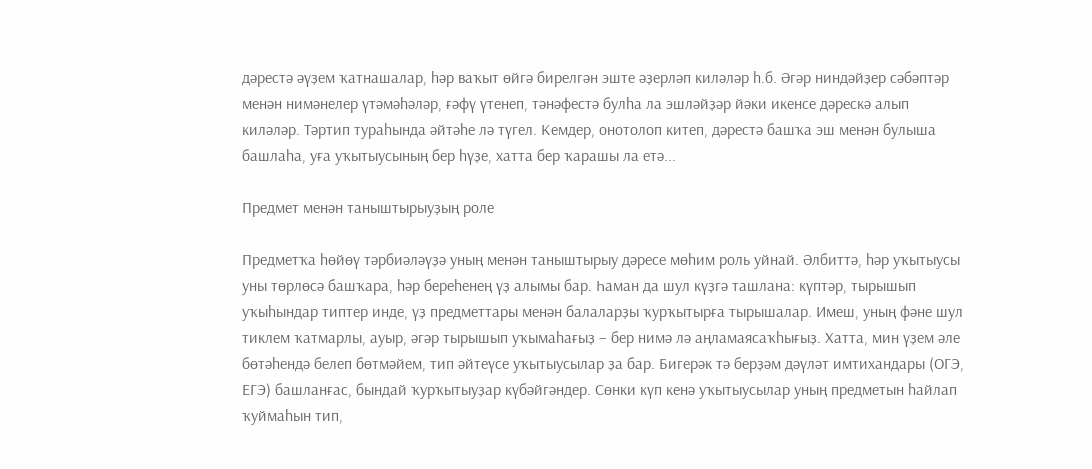дәрестә әүҙем ҡатнашалар, һәр ваҡыт өйгә бирелгән эште әҙерләп киләләр һ.б. Әгәр ниндәйҙер сәбәптәр менән нимәнелер үтәмәһәләр, ғәфү үтенеп, тәнәфестә булһа ла эшләйҙәр йәки икенсе дәрескә алып киләләр. Тәртип тураһында әйтәһе лә түгел. Кемдер, онотолоп китеп, дәрестә башҡа эш менән булыша башлаһа, уға уҡытыусының бер һүҙе, хатта бер ҡарашы ла етә...

Предмет менән таныштырыуҙың роле

Предметҡа һөйөү тәрбиәләүҙә уның менән таныштырыу дәресе мөһим роль уйнай. Әлбиттә, һәр уҡытыусы уны төрлөсә башҡара, һәр береһенең үҙ алымы бар. Һаман да шул күҙгә ташлана: күптәр, тырышып уҡыһындар типтер инде, үҙ предметтары менән балаларҙы ҡурҡытырға тырышалар. Имеш, уның фәне шул тиклем ҡатмарлы, ауыр, әгәр тырышып уҡымаһағыҙ – бер нимә лә аңламаясаҡһығыҙ. Хатта, мин үҙем әле бөтәһендә белеп бөтмәйем, тип әйтеүсе уҡытыусылар ҙа бар. Бигерәк тә берҙәм дәүләт имтихандары (ОГЭ, ЕГЭ) башланғас, бындай ҡурҡытыуҙар күбәйгәндер. Сөнки күп кенә уҡытыусылар уның предметын һайлап ҡуймаһын тип,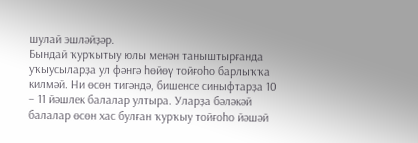шулай эшләйҙәр.
Бындай ҡурҡытыу юлы менән таныштырғанда уҡыусыларҙа ул фәнгә һөйөү тойғоһо барлыҡҡа килмәй. Ни өсөн тигәндә, бишенсе синыфтарҙа 10 – 11 йәшлек балалар ултыра. Уларҙа бәләкәй балалар өсөн хас булған ҡурҡыу тойғоһо йәшәй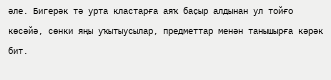әле. Бигерәк тә урта кластарға аяҡ баҫыр алдынан ул тойғо көсәйә, сөнки яңы уҡытыусылар, предметтар менән танышырға кәрәк бит.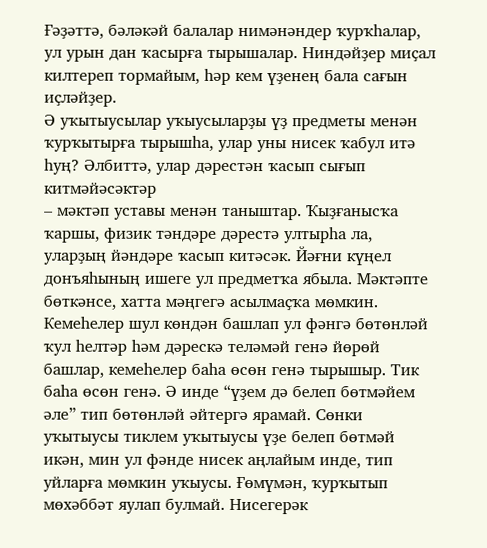Ғәҙәттә, бәләкәй балалар нимәнәндер ҡурҡһалар, ул урын дан ҡасырға тырышалар. Ниндәйҙер миҫал килтереп тормайым, һәр кем үҙенең бала сағын иҫләйҙер.
Ә уҡытыусылар уҡыусыларҙы үҙ предметы менән ҡурҡытырға тырышһа, улар уны нисек ҡабул итә һуң? Әлбиттә, улар дәрестән ҡасып сығып китмәйәсәктәр
– мәктәп уставы менән таныштар. Ҡыҙғанысҡа ҡаршы, физик тәндәре дәрестә ултырһа ла, уларҙың йәндәре ҡасып китәсәк. Йәғни күңел донъяһының ишеге ул предметҡа ябыла. Мәктәпте бөткәнсе, хатта мәңгегә асылмаҫҡа мөмкин. Кемеһелер шул көндән башлап ул фәнгә бөтөнләй ҡул һелтәр һәм дәрескә теләмәй генә йөрөй башлар, кемеһелер баһа өсөн генә тырышыр. Тик баһа өсөн генә. Ә инде “үҙем дә белеп бөтмәйем әле” тип бөтөнләй әйтергә ярамай. Сөнки уҡытыусы тиклем уҡытыусы үҙе белеп бөтмәй икән, мин ул фәнде нисек аңлайым инде, тип уйларға мөмкин уҡыусы. Ғөмүмән, ҡурҡытып мөхәббәт яулап булмай. Нисегерәк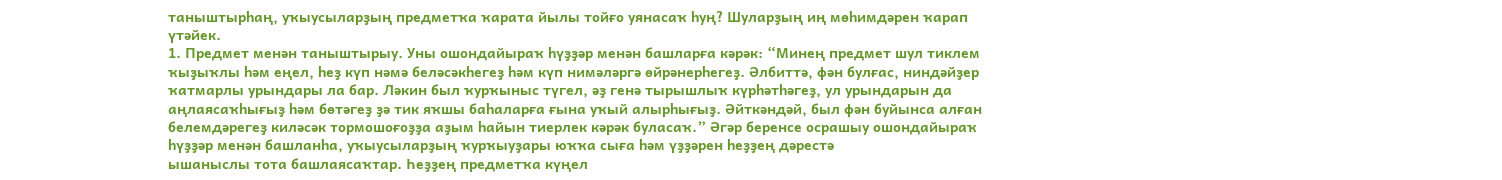таныштырһаң, уҡыусыларҙың предметҡа ҡарата йылы тойғо уянасаҡ һуң? Шуларҙың иң мөһимдәрен ҡарап үтәйек.
1. Предмет менән таныштырыу. Уны ошондайыраҡ һүҙҙәр менән башларға кәрәк: “Минең предмет шул тиклем ҡыҙыҡлы һәм еңел, һеҙ күп нәмә беләсәкһегеҙ һәм күп нимәләргә өйрәнерһегеҙ. Әлбиттә, фән булғас, ниндәйҙер ҡатмарлы урындары ла бар. Ләкин был ҡурҡыныс түгел, әҙ генә тырышлыҡ күрһәтһәгеҙ, ул урындарын да аңлаясаҡһығыҙ һәм бөтәгеҙ ҙә тик яҡшы баһаларға ғына уҡый алырһығыҙ. Әйткәндәй, был фән буйынса алған белемдәрегеҙ киләсәк тормошоғоҙҙа аҙым һайын тиерлек кәрәк буласаҡ.” Әгәр беренсе осрашыу ошондайыраҡ һүҙҙәр менән башланһа, уҡыусыларҙың ҡурҡыуҙары юҡҡа сыға һәм үҙҙәрен һеҙҙең дәрестә
ышаныслы тота башлаясаҡтар. Һеҙҙең предметҡа күңел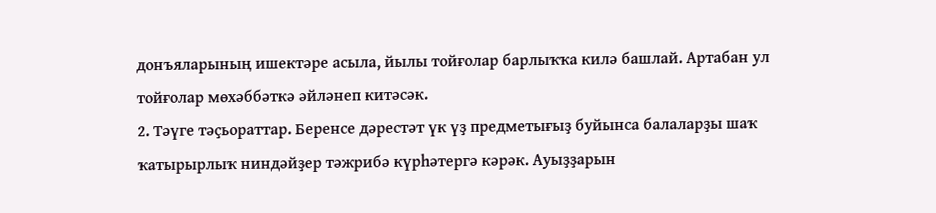донъяларының ишектәре асыла, йылы тойғолар барлыҡҡа килә башлай. Артабан ул тойғолар мөхәббәткә әйләнеп китәсәк.
2. Тәүге тәҫьораттар. Беренсе дәрестәт үк үҙ предметығыҙ буйынса балаларҙы шаҡ ҡатырырлыҡ ниндәйҙер тәжрибә күрһәтергә кәрәк. Ауыҙҙарын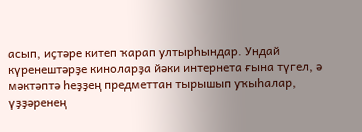асып, иҫтәре китеп ҡарап ултырһындар. Ундай күренештәрҙе киноларҙа йәки интернета ғына түгел, ә мәктәптә һеҙҙең предметтан тырышып уҡыһалар, үҙҙәренең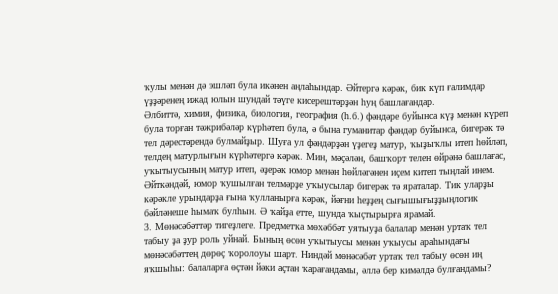ҡулы менән дә эшләп була икәнен аңлаһындар. Әйтергә кәрәк, бик күп ғалимдар үҙҙәренең ижад юлын шундай тәүге кисерештәрҙән һуң башлағандар.
Әлбиттә, химия, физика, биология, география (һ.б.) фәндәре буйынса күҙ менән күреп була торған тәжрибәләр күрһәтеп була, ә бына гуманитар фәндәр буйынса, бигерәк тә тел дәрестәрендә булмайҙыр. Шуға ул фәндәрҙән үҙегеҙ матур, ҡыҙыҡлы итеп һөйләп, телдең матурлығын күрһәтергә кәрәк. Мин, мәҫәлән, башҡорт телен өйрәнә башлағас, уҡытыусының матур итеп, әҙерәк юмор менән һөйләгәнен иҫем китеп тыңлай инем. Әйткәндәй, юмор ҡушылған телмәрҙе уҡыусылар бигерәк тә яраталар. Тик уларҙы кәрәкле урындарҙа ғына ҡулланырға кәрәк, йәғни һеҙҙең сығышығыҙҙыңлогик бәйләнеше һымаҡ булһын. Ә ҡайҙа етте, шунда ҡыҫтырырға ярамай.
3. Мөнәсәбәттәр тигеҙлеге. Предметҡа мөхәббәт уятыуҙа балалар менән уртаҡ тел табыу ҙа ҙур роль уйнай. Бының өсөн уҡытыусы менән уҡыусы араһындағы
мөнәсәбәттең дөрөҫ ҡоролоуы шарт. Ниндәй мөнәсәбәт уртаҡ тел табыу өсөн иң яҡшыһы: балаларға өҫтән йәки аҫтан ҡарағандамы, әллә бер кимәлдә булғандамы?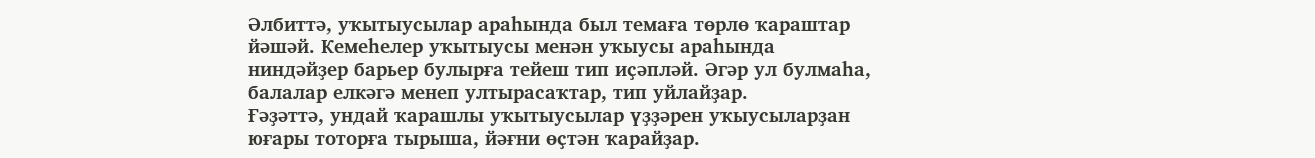Әлбиттә, уҡытыусылар араһында был темаға төрлө ҡараштар йәшәй. Кемеһелер уҡытыусы менән уҡыусы араһында ниндәйҙер барьер булырға тейеш тип иҫәпләй. Әгәр ул булмаһа, балалар елкәгә менеп ултырасаҡтар, тип уйлайҙар.
Ғәҙәттә, ундай ҡарашлы уҡытыусылар үҙҙәрен уҡыусыларҙан юғары тоторға тырыша, йәғни өҫтән ҡарайҙар.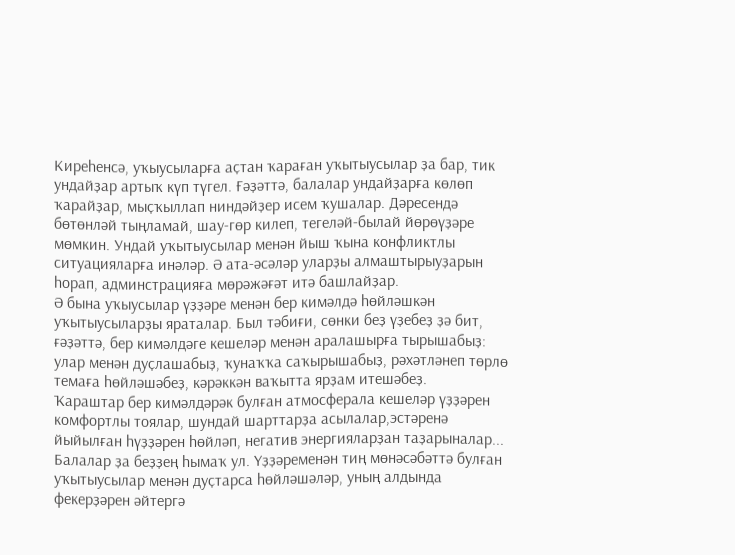Киреһенсә, уҡыусыларға аҫтан ҡараған уҡытыусылар ҙа бар, тик ундайҙар артыҡ күп түгел. Ғәҙәттә, балалар ундайҙарға көлөп ҡарайҙар, мыҫҡыллап ниндәйҙер исем ҡушалар. Дәресендә бөтөнләй тыңламай, шау-гөр килеп, тегеләй-былай йөрөүҙәре мөмкин. Ундай уҡытыусылар менән йыш ҡына конфликтлы ситуацияларға инәләр. Ә ата-әсәләр уларҙы алмаштырыуҙарын һорап, админстрацияға мөрәжәғәт итә башлайҙар.
Ә бына уҡыусылар үҙҙәре менән бер кимәлдә һөйләшкән уҡытыусыларҙы яраталар. Был тәбиғи, сөнки беҙ үҙебеҙ ҙә бит, ғәҙәттә, бер кимәлдәге кешеләр менән аралашырға тырышабыҙ: улар менән дуҫлашабыҙ, ҡунаҡҡа саҡырышабыҙ, рәхәтләнеп төрлө темаға һөйләшәбеҙ, кәрәккән ваҡытта ярҙам итешәбеҙ.
Ҡараштар бер кимәлдәрәк булған атмосферала кешеләр үҙҙәрен комфортлы тоялар, шундай шарттарҙа асылалар,эстәренә йыйылған һүҙҙәрен һөйләп, негатив энергияларҙан таҙарыналар...
Балалар ҙа беҙҙең һымаҡ ул. Үҙҙәременән тиң мөнәсәбәттә булған уҡытыусылар менән дуҫтарса һөйләшәләр, уның алдында фекерҙәрен әйтергә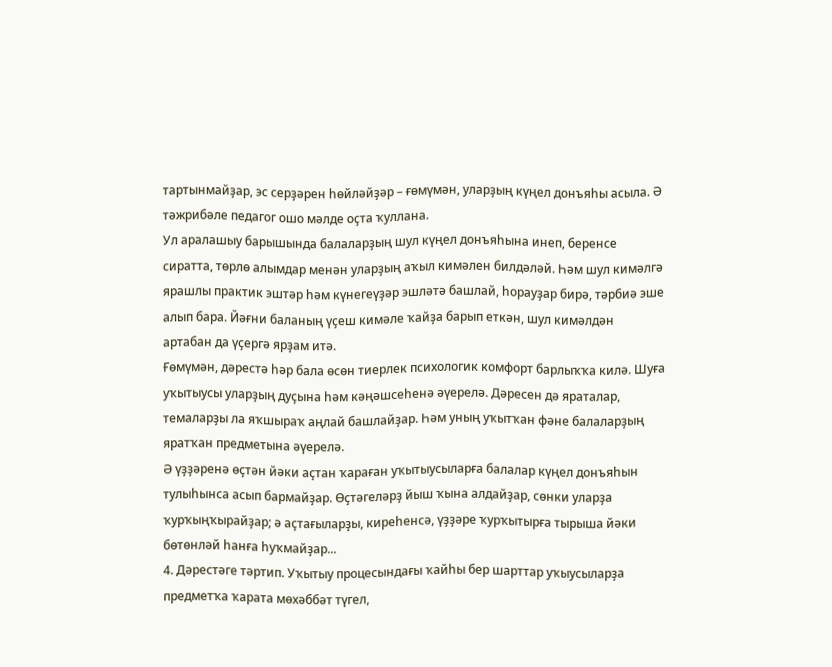тартынмайҙар, эс серҙәрен һөйләйҙәр – ғөмүмән, уларҙың күңел донъяһы асыла. Ә тәжрибәле педагог ошо мәлде оҫта ҡуллана.
Ул аралашыу барышында балаларҙың шул күңел донъяһына инеп, беренсе сиратта, төрлө алымдар менән уларҙың аҡыл кимәлен билдәләй. Һәм шул кимәлгә ярашлы практик эштәр һәм күнегеүҙәр эшләтә башлай, һорауҙар бирә, тәрбиә эше алып бара. Йәғни баланың үҫеш кимәле ҡайҙа барып еткән, шул кимәлдән артабан да үҫергә ярҙам итә.
Ғөмүмән, дәрестә һәр бала өсөн тиерлек психологик комфорт барлыҡҡа килә. Шуға уҡытыусы уларҙың дуҫына һәм кәңәшсеһенә әүерелә. Дәресен дә яраталар, темаларҙы ла яҡшыраҡ аңлай башлайҙар. Һәм уның уҡытҡан фәне балаларҙың яратҡан предметына әүерелә.
Ә үҙҙәренә өҫтән йәки аҫтан ҡараған уҡытыусыларға балалар күңел донъяһын тулыһынса асып бармайҙар. Өҫтәгеләрҙ йыш ҡына алдайҙар, сөнки уларҙа ҡурҡыңҡырайҙар; ә аҫтағыларҙы, киреһенсә, үҙҙәре ҡурҡытырға тырыша йәки бөтөнләй һанға һуҡмайҙар...
4. Дәрестәге тәртип. Уҡытыу процесындағы ҡайһы бер шарттар уҡыусыларҙа предметҡа ҡарата мөхәббәт түгел,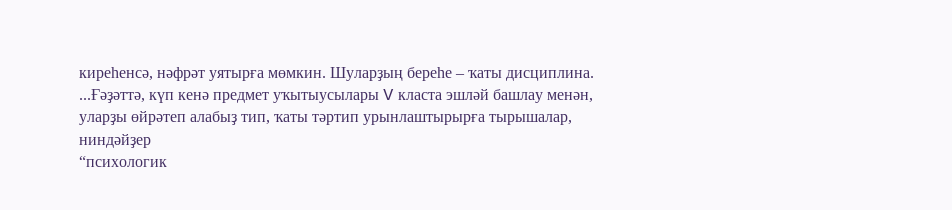киреһенсә, нәфрәт уятырға мөмкин. Шуларҙың береһе – ҡаты дисциплина.
...Ғәҙәттә, күп кенә предмет уҡытыусылары V класта эшләй башлау менән, уларҙы өйрәтеп алабыҙ тип, ҡаты тәртип урынлаштырырға тырышалар, ниндәйҙер
“психологик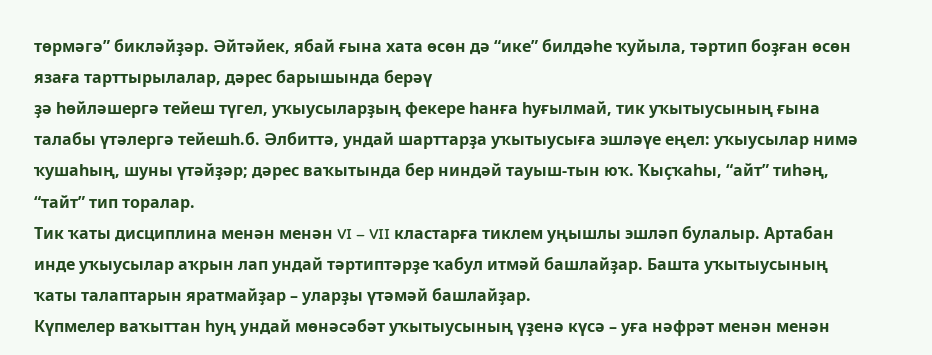төрмәгә” бикләйҙәр. Әйтәйек, ябай ғына хата өсөн дә “ике” билдәһе ҡуйыла, тәртип боҙған өсөн язаға тарттырылалар, дәрес барышында берәү
ҙә һөйләшергә тейеш түгел, уҡыусыларҙың фекере һанға һуғылмай, тик уҡытыусының ғына талабы үтәлергә тейешһ.б. Әлбиттә, ундай шарттарҙа уҡытыусыға эшләүе еңел: уҡыусылар нимә ҡушаһың, шуны үтәйҙәр; дәрес ваҡытында бер ниндәй тауыш-тын юҡ. Ҡыҫҡаһы, “айт” тиһәң, “тайт” тип торалар.
Тик ҡаты дисциплина менән менән VI – VII кластарға тиклем уңышлы эшләп булалыр. Артабан инде уҡыусылар аҡрын лап ундай тәртиптәрҙе ҡабул итмәй башлайҙар. Башта уҡытыусының ҡаты талаптарын яратмайҙар – уларҙы үтәмәй башлайҙар.
Күпмелер ваҡыттан һуң ундай мөнәсәбәт уҡытыусының үҙенә күсә – уға нәфрәт менән менән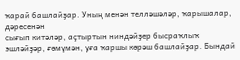ҡарай башлайҙар. Уның менән телләшәләр, ҡарышалар, дәресенән
сығып китәләр, аҫтыртын ниндәйҙер бысраҡлыҡ эшләйҙәр, ғөмүмән, уға ҡаршы көрәш башлайҙар. Бындай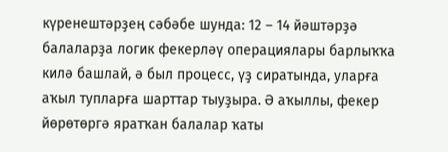күренештәрҙең сәбәбе шунда: 12 – 14 йәштәрҙә балаларҙа логик фекерләү операциялары барлыҡҡа килә башлай, ә был процесс, үҙ сиратында, уларға аҡыл тупларға шарттар тыуҙыра. Ә аҡыллы, фекер йөрөтөргә яратҡан балалар ҡаты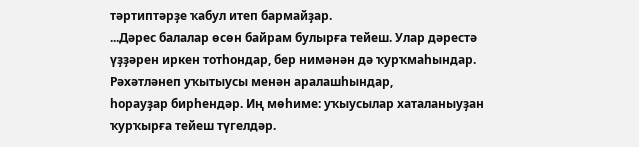тәртиптәрҙе ҡабул итеп бармайҙар.
...Дәрес балалар өсөн байрам булырға тейеш. Улар дәрестә үҙҙәрен иркен тотһондар, бер нимәнән дә ҡурҡмаһындар. Рәхәтләнеп уҡытыусы менән аралашһындар,
һорауҙар бирһендәр. Иң мөһиме: уҡыусылар хаталаныуҙан ҡурҡырға тейеш түгелдәр.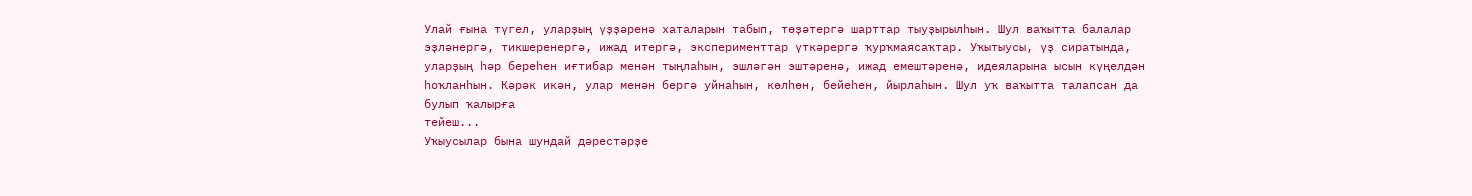Улай ғына түгел, уларҙың үҙҙәренә хаталарын табып, төҙәтергә шарттар тыуҙырылһын. Шул ваҡытта балалар эҙләнергә, тикшеренергә, ижад итергә, эксперименттар үткәрергә ҡурҡмаясаҡтар. Уҡытыусы, үҙ сиратында, уларҙың һәр береһен иғтибар менән тыңлаһын, эшләгән эштәренә, ижад емештәренә, идеяларына ысын күңелдән һоҡланһын. Кәрәк икән, улар менән бергә уйнаһын, көлһөн, бейеһен, йырлаһын. Шул уҡ ваҡытта талапсан да булып ҡалырға
тейеш...
Уҡыусылар бына шундай дәрестәрҙе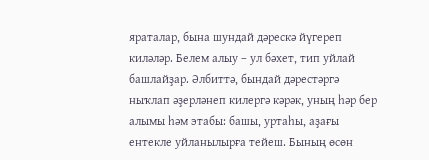яраталар, бына шундай дәрескә йүгереп киләләр. Белем алыу – ул бәхет, тип уйлай башлайҙар. Әлбиттә, бындай дәрестәргә
ныҡлап әҙерләнеп килергә кәрәк, уның һәр бер алымы һәм этабы: башы, уртаһы, аҙағы ентекле уйланылырға тейеш. Бының өсөн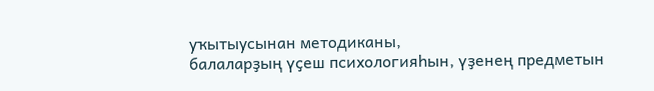уҡытыусынан методиканы,
балаларҙың үҫеш психологияһын, үҙенең предметын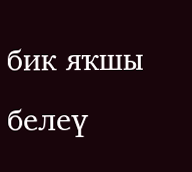бик яҡшы белеү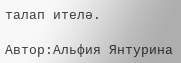талап ителә.

Автор:Альфия Янтурина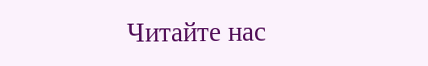Читайте нас